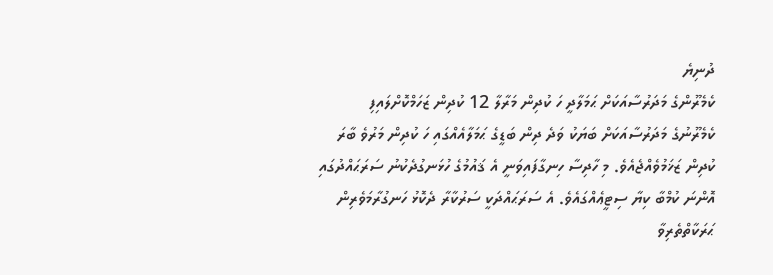ދުނިޔެ
ކެމެރޫންގެ މަދަރުސާއަކަށް ޙަމަލާދީ ހަ ކުދިން މަރާލާ 12 ކުދިން ޒަހަމްކޮށްލައިފި
ކެމެރޫނުގެ މަދަރުސާއަކަށް ބަޔަކު ވަދެ ދިން ބަޑީގެ ޙަމަލާއެއްގައި ހަ ކުދިން މަރުވެ ބާރަ ކުދިން ޒަޚަމުވެއްޖެއެވެ. މި ހާދިސާ ހިނގާފައިވަނީ އެ ޤައުމުގެ ހުޅަނގުދެކުނު ސަރަޙައްދުގައި އޮންނަ ކުމްބާ ކިޔާ ސިޓީޢެއްގައެވެ. އެ ސަރަޙައްދަކީ ސަރުކާރާ ދެކޮޅު ހަނގުރާމަވެރިން ޙަރަކާތްތެރިވާ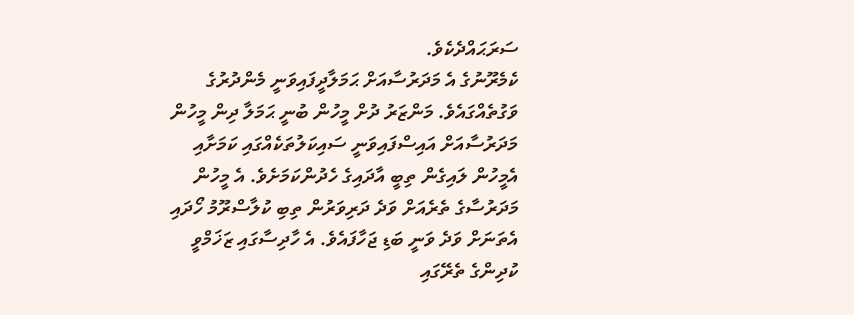ސަރަޙައްދެކެވެ.
ކެމެރޫނުގެ އެ މަދަރުސާއަށް ޙަމަލާދީފައިވަނީ މެންދުރުގެ ވަގުތެއްގައެވެ. މަންޒަރު ދުށް މީހުން ބުނީ ޙަމަލާ ދިން މީހުން މަދަރުސާއަށް އައިސްފައިވަނީ ސައިކަލުތަކެއްގައި ކަމަށާއި އެމީހުން ލައިގެން ތިބީ އާދައިގެ ހެދުންކަމަށެވެ. އެ މީހުން މަދަރުސާގެ ތެރެއަށް ވަދެ ދަރިވަރުން ތިބި ކުލާސްރޫމު ހޯދައި އެތަނަށް ވަދެ ވަނީ ބަޑި ޖަހާފައެވެ. އެ ހާދިސާގައި ޒަޚަމްވީ ކުދިންގެ ތެރޭގައި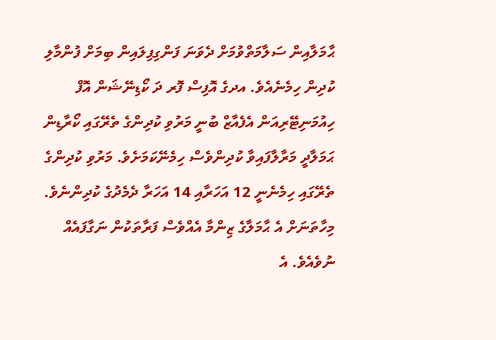ޙާމަލާއިން ސަލާމަތްވުމަށް ދެވަނަ ފަންގިފިލައިން ބިމަށް ފުންމާލި ކުދިން ހިމެނެއެވެ. އދގެ އޮފިސް ފޮރ ދަ ކޯޑިނޭޝަން އޮފް ހިއުމަނިޓޭރިއަން އެފެއާޒް ބުނީ މަރުވި ކުދިންގެ ތެރޭގައި ކޯރާޑިން ޙަމަލާދީ މަރާލާފައިވާ ކުދިންވެސް ހިމެނޭކަމަށެވެ. މަރުވި ކުދިންގެ ތެރޭގައި ހިމެނެނީ 12 އަހަރާއި 14 އަހަރާ ދެމެދުގެ ކުދިންނެވެ.
މިހާތަނަށް އެ ޙާމަލާގެ ޒިންމާ އެއްވެސް ފަރާތަކުން ނަގާފައެއް ނުވެއެވެ. އެ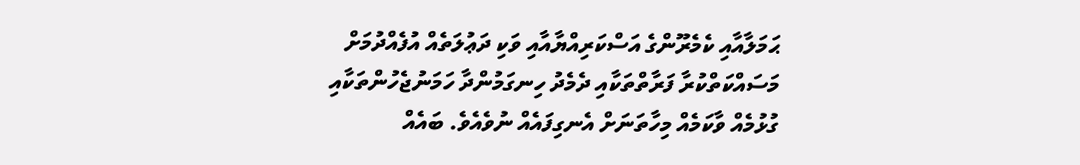ޙަމަލާއާއި ކެމެރޫންގެ އަސްކަރިއްޔާއާއި ވަކި ދަޢުލަތެއް އުފެއްދުމަށް މަސައްކަތްކުރާ ފަރާތްތަކާއި ދެމެދު ހިނގަމުންދާ ހަމަނުޖެހުންތަކާއި ގުޅުމެއް ވާކަމެއް މިހާތަނަށް އެނގިފައެއް ނުވެއެވެ. ބައެއް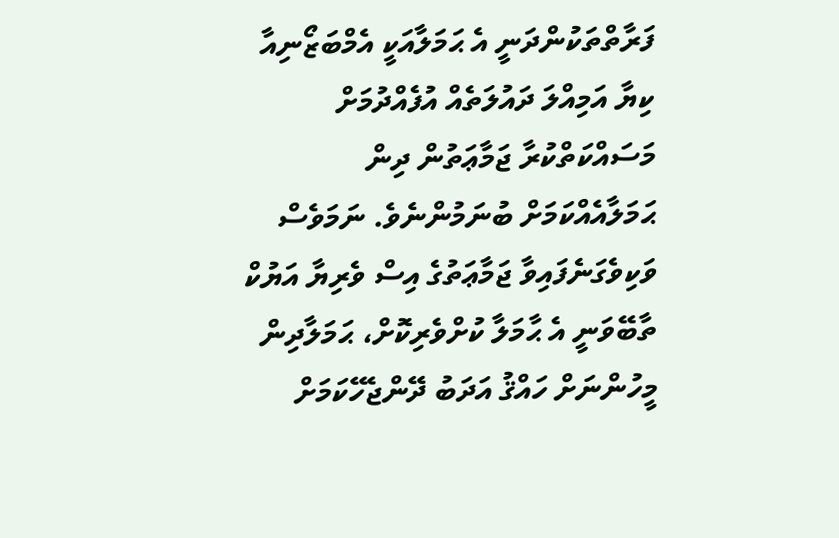ފަރާތްތަކުންދަނީ އެ ޙަމަލާއަކީ އެމްބަޒޯނިއާ ކިޔާ އަމިއްލަ ދައުލަތެއް އުފެއްދުމަށް މަސައްކަތްކުރާ ޖަމާޢަތުން ދިން ޙަމަލާއެއްކަމަށް ބުނަމުންނެވެ. ނަމަވެސް ވަކިވެގަނެފައިވާ ޖަމާޢަތުގެ އިސް ވެރިޔާ އަޔުކް ތާބޭވަނީ އެ ޙާމަލާ ކުށްވެރިކޮށް، ޙަމަލާދިން މީހުންނަށް ހައްޤު އަދަބު ދޭންޖެހޭކަމަށް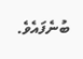ބުނެފައެވެ.